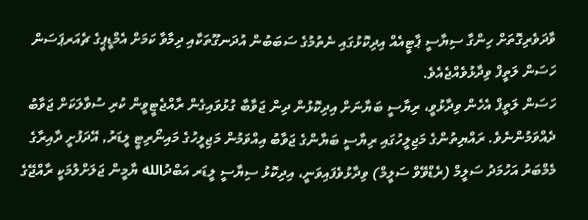ވާދަވެރިގޮތަށް ހިންގާ ސިޔާސީ ޕާޓީއެއް އިދިކޮޅުގައި ނެތުމުގެ ސަބަބުން އުދަނގޫތަކާއި ދިމާވާ ކަމަށް އެމްޑީޕީގެ ޗެއަރޕަސަން ހަސަން ލަތީފް ވިދާޅުވެއްޖެއެވެ.
ހަސަން ލަތީފް އެހެން ވިދާޅުވީ، ރިޔާސީ ބަޔާނަށް އިދިކޮޅުން ދިން ޖަވާބާ ގުޅުވައިގެން ރާއްޖެޓީވީން ކުރި ސުވާލަކަށް ޖަވާބު ދެއްވަމުންނެވެ. ރައްޔިތުންގެ މަޖިލީހުގައި ރިޔާސީ ބަޔާންގެ ޖަވާބު އިއްވަމުން މަޖިލީހުގެ މައިނޯރިޓީ ލީޑަރު, އޭދަފުށީ ދާއިރާގެ މެމްބަރު އަހުމަދު ސަލީމް (ރެޑްވޭވް ސަލީމް) ވިދާޅުވެފައިވަނީ، އިދިކޮޅު ސިޔާސީ ލީޑަރ އަބްދުالله ޔާމީން ޖަލަށްލުމަކީ ރާއްޖޭގެ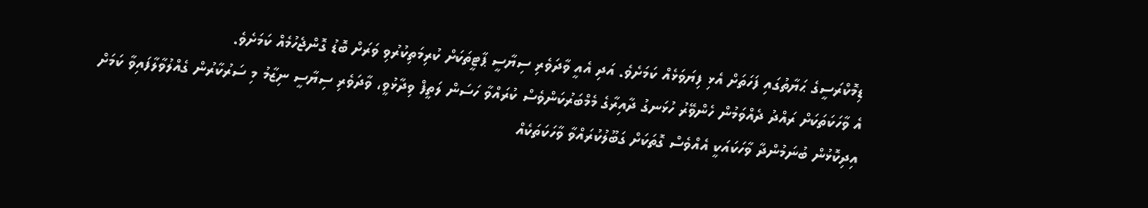ޑިމޮކްރަސީގެ ޙަޔާތުގައި ފަހަތަށް އެޅި ފިޔަވަޅެއް ކަމަށެވެ. އަދި އެއީ ވާދަވެރި ސިޔާސީ ޕާޓީތަކަށް ކުރިމަތިކުރުވި ވަރަށް ބޮޑު ގޮންޖެހުމެއް ކަމަށެވެ.
އެ ވާހަކަތަކަށް ރައްދު ދެއްވަމުން ހެންވޭރު ހުޅަނގު ދާއިރާގެ މެމްބަރުކަންވެސް ކުރައްވާ ހަސަން ލަތީފް ވިދާޅުވީ، ވާދަވެރި ސިޔާސީ ނިޒާމު މި ސަރުކާރުން ގެއްލުވާލާފައިވާ ކަމަށް އިދިކޮޅުން ބުނަމުންދާ ވާހަކައަކީ އެއްވެސް ގޮތަކަށް ގަބޫލުކުރައްވާ ވާހަކަތަކެއް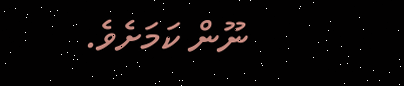ނޫން ކަމަށެވެ.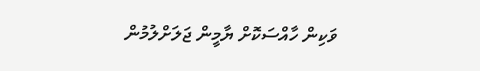ވަކިން ހާއްސަކޮށް ޔާމީން ޖަލަށްލުމުން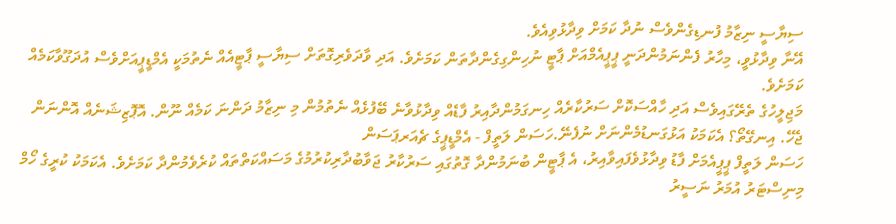ސިޔާސީ ނިޒާމު ފުނޑިގެންވެސް ނުދާ ކަމަށް ވިދާޅުވިއެވެ.
އޭނާ ވިދާޅުވީ، މިހާރު ފެންނަމުންދަނީ ޕީޕީއެމްއަށް ޕާޓީ ނުހިންގިގެންދާތަން ކަމަށެވެ. އަދި ވާދަވެރިގޮތަށް ސިޔާސީ ޕާޓީއެއް ނެތުމަކީ އެމްޑީޕީއަށްވެސް އުދަގޫވާކަމެއް ކަމަށެވެ.
މަޖިލީހުގެ ތެރޭގައިވެސް އަދި ހާއްސަކޮށް ސަރުކާރެއް ހިނގަމުންދާއިރު ފާޑެއް ވިދާޅުވާނެ ބޭފުޅެއް ނެތުމުން މި ނިޒާމު ދަންނަ ކަމެއް ނޫން. އޮޕޮޒިޝަނެއް އޮންނަން ޖެހޭ. އިނގޭތޯ؟ އެކަމަކު އަޅުގަނޑުމެންނަށް ނުފެނޭ.ހަސަން ލަތީފް - އެމްޑީޕީގެ ޗެއަރޕަސަން
ހަސަން ލަތީފް ޕީޕީއެމަށް ފާޑު ވިދާޅުވެފައިވާއިރު، އެ ޕާޓީން ބުނަމުންދާ ގޮތުގައި ސަރުކާރު ޖަވާބުދާރިކުރުމުގެ މަސައްކަތްތައް ކުރެވެމުންދާ ކަމަށެވެ. އެކަމަކު ކުރީގެ ހޯމް މިނިސްޓަރު އުމަރު ނަސީރު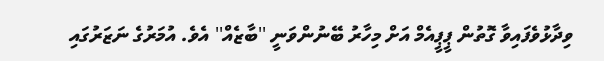ވިދާޅުވެފައިވާ ގޮތުން ޕީޕީއެމް އަށް މިހާރު ބޭނުންވަނީ ''ބާޒެއް'' އެވެ. އުމަރުގެ ނަޒަރުގައި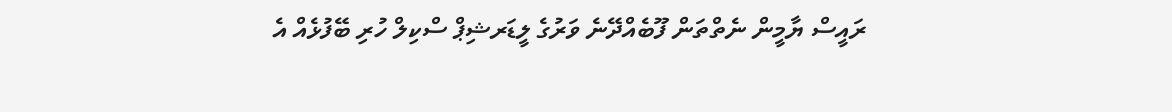ރައީސް ޔާމީން ނެތްތަން ފޫބެއްދޭނެ ވަރުގެ ލީޑަރޝިޕް ސްކިލް ހުރި ބޭފުޅެއް އެ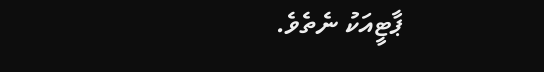ޕާޓީއަކު ނެތެވެ.